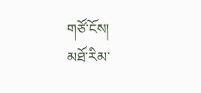གཙོ་ངོས།
མཐོ་རིམ་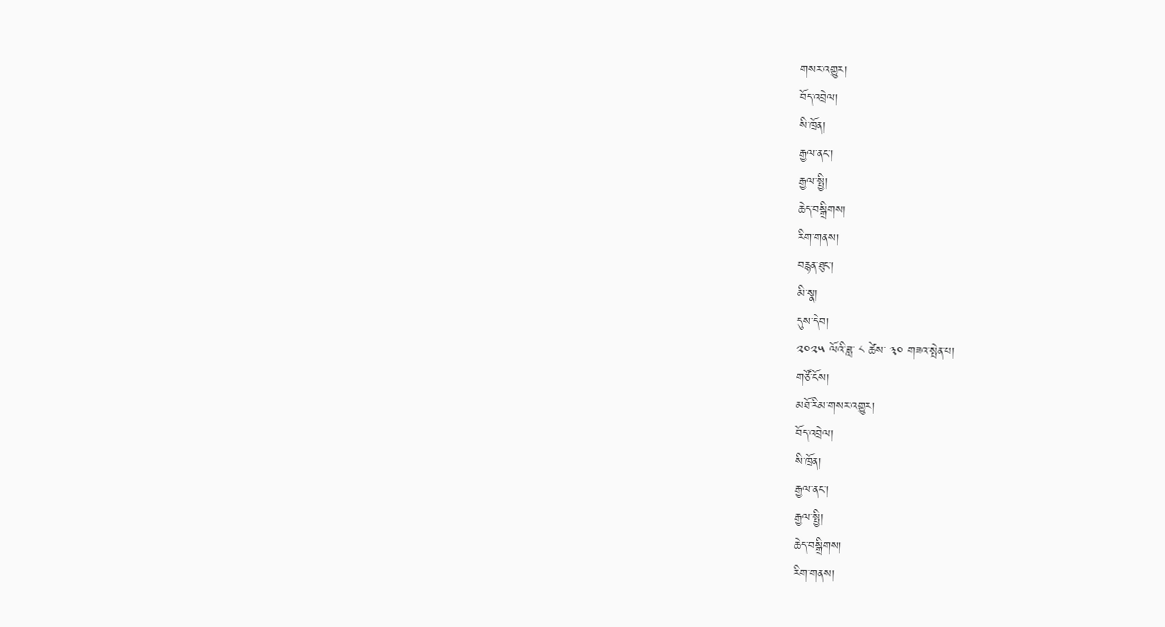གསར་འགྱུར།
བོད་འབྲེལ།
སི་ཁྲོན།
རྒྱལ་ནང་།
རྒྱལ་སྤྱི།
ཆེད་བསྒྲིགས།
རིག་གནས།
བརྙན་ཐུང་།
མི་སྣ།
དུས་དེབ།
༢༠༢༥ ལོའི་ཟླ་ ༨ ཚེས་ ༣༠ གཟའ་སྤེན་པ།
གཙོ་ངོས།
མཐོ་རིམ་གསར་འགྱུར།
བོད་འབྲེལ།
སི་ཁྲོན།
རྒྱལ་ནང་།
རྒྱལ་སྤྱི།
ཆེད་བསྒྲིགས།
རིག་གནས།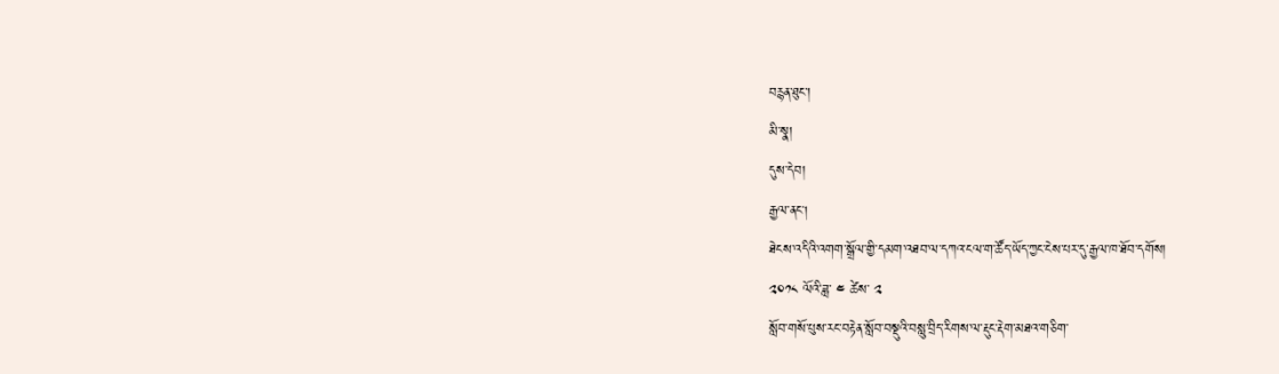བརྙན་ཐུང་།
མི་སྣ།
དུས་དེབ།
རྒྱལ་ནང།
ཐེངས་འདིའི་འགག་སྒྲོལ་གྱི་དམག་འཐབ་ལ་དཀའ་ངལ་ག་ཚོད་ཡོད་ཀྱང་ངེས་པར་དུ་རྒྱལ་ཁ་ཐོབ་དགོས།
༢༠༡༨ ལོའི་ཟླ་ ༤ ཚེས་ ༢
སློབ་གསོ་པུས་རང་བརྟེན་སློབ་བསྡུའི་བསླུ་བྲིད་རིགས་ལ་རྡུང་རྡེག་མཐའ་གཅིག་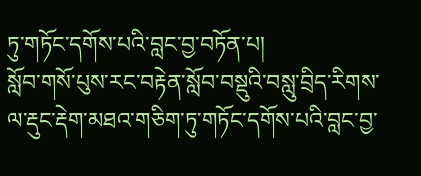ཏུ་གཏོང་དགོས་པའི་བླང་བྱ་བཏོན་པ།
སློབ་གསོ་པུས་རང་བརྟེན་སློབ་བསྡུའི་བསླུ་བྲིད་རིགས་ལ་རྡུང་རྡེག་མཐའ་གཅིག་ཏུ་གཏོང་དགོས་པའི་བླང་བྱ་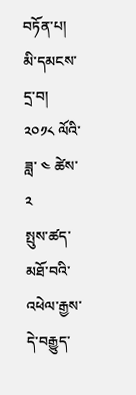བཏོན་པ།
མི་དམངས་དྲ་བ།
༢༠༡༨ ལོའི་ཟླ་ ༤ ཚེས་ ༢
སྤུས་ཚད་མཐོ་བའི་འཕེལ་རྒྱས་དེ་བརྒྱུད་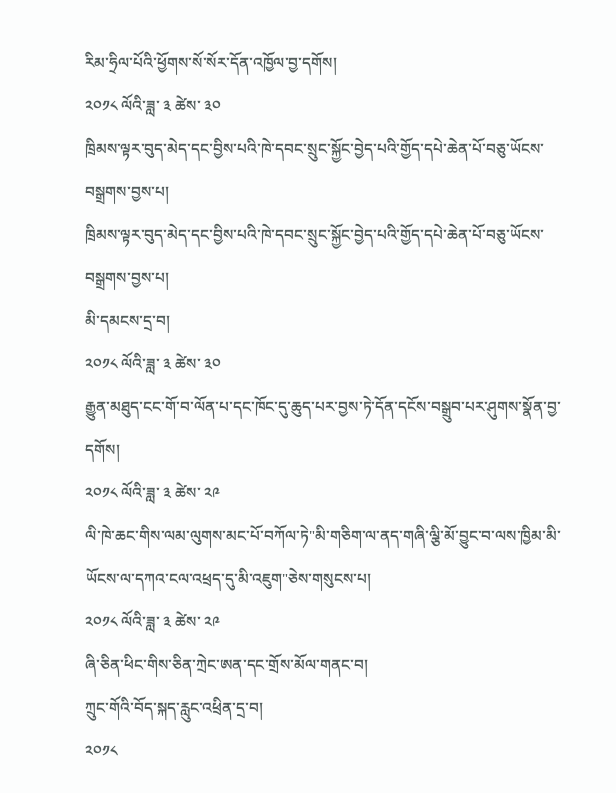རིམ་ཧྲིལ་པོའི་ཕྱོགས་སོ་སོར་དོན་འཁྱོལ་བྱ་དགོས།
༢༠༡༨ ལོའི་ཟླ་ ༣ ཚེས་ ༣༠
ཁྲིམས་ལྟར་བུད་མེད་དང་བྱིས་པའི་ཁེ་དབང་སྲུང་སྐྱོང་བྱེད་པའི་གྱོད་དཔེ་ཆེན་པོ་བཅུ་ཡོངས་བསྒྲགས་བྱས་པ།
ཁྲིམས་ལྟར་བུད་མེད་དང་བྱིས་པའི་ཁེ་དབང་སྲུང་སྐྱོང་བྱེད་པའི་གྱོད་དཔེ་ཆེན་པོ་བཅུ་ཡོངས་བསྒྲགས་བྱས་པ།
མི་དམངས་དྲ་བ།
༢༠༡༨ ལོའི་ཟླ་ ༣ ཚེས་ ༣༠
རྒྱུན་མཐུད་ངང་གོ་བ་ལོན་པ་དང་ཁོང་དུ་ཆུད་པར་བྱས་ཏེ་དོན་དངོས་བསྒྲུབ་པར་ཤུགས་སྣོན་བྱ་དགོས།
༢༠༡༨ ལོའི་ཟླ་ ༣ ཚེས་ ༢༩
ལི་ཁེ་ཆང་གིས་ལམ་ལུགས་མང་པོ་བཀོལ་ཏེ"མི་གཅིག་ལ་ནད་གཞི་ལྕི་མོ་བྱུང་བ་ལས་ཁྱིམ་མི་ཡོངས་ལ་དཀའ་ངལ་འཕྲད་དུ་མི་འཇུག"ཅེས་གསུངས་པ།
༢༠༡༨ ལོའི་ཟླ་ ༣ ཚེས་ ༢༩
ཞི་ཅིན་ཕིང་གིས་ཅིན་ཀྲེང་ཨན་དང་གྲོས་མོལ་གནང་བ།
ཀྲུང་གོའི་བོད་སྐད་རླུང་འཕྲིན་དྲ་བ།
༢༠༡༨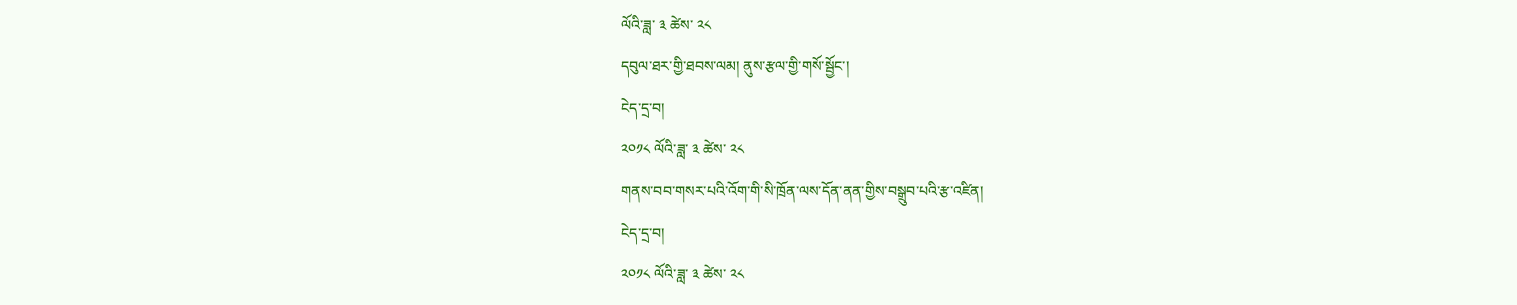ལོའི་ཟླ་ ༣ ཚེས་ ༢༨
དབུལ་ཐར་གྱི་ཐབས་ལམ། ནུས་རྩལ་གྱི་གསོ་སྦྱོང་།
ངེད་དྲ་བ།
༢༠༡༨ ལོའི་ཟླ་ ༣ ཚེས་ ༢༨
གནས་བབ་གསར་པའི་འོག་གི་སི་ཁྲོན་ལས་དོན་ནན་གྱིས་བསྒྲུབ་པའི་རྩ་འཛིན།
ངེད་དྲ་བ།
༢༠༡༨ ལོའི་ཟླ་ ༣ ཚེས་ ༢༨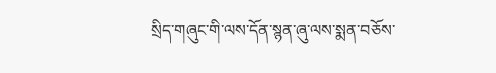སྲིད་གཞུང་གི་ལས་དོན་སྙན་ཞུ་ལས་སྨན་བཅོས་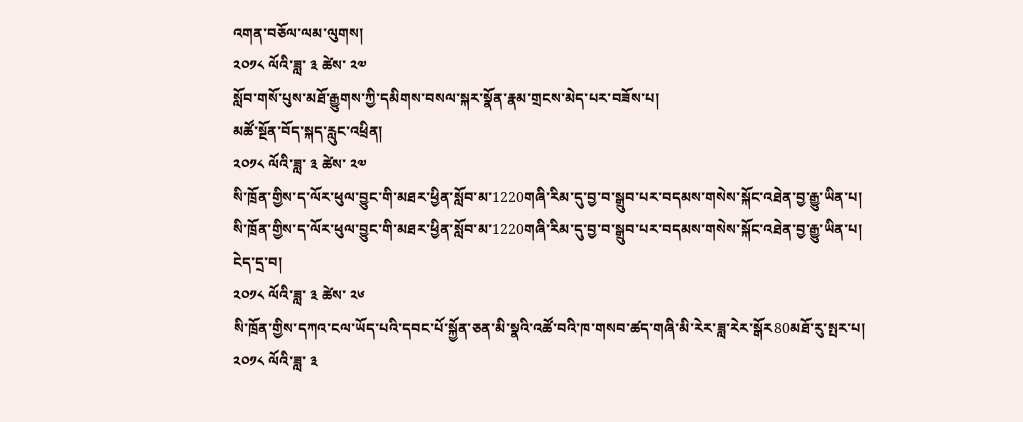འགན་བཅོལ་ལམ་ལུགས།
༢༠༡༨ ལོའི་ཟླ་ ༣ ཚེས་ ༢༧
སློབ་གསོ་པུས་མཐོ་རྒྱུགས་ཀྱི་དམིགས་བསལ་སྐར་སྣོན་རྣམ་གྲངས་མེད་པར་བཟོས་པ།
མཚོ་སྔོན་བོད་སྐད་རླུང་འཕྲིན།
༢༠༡༨ ལོའི་ཟླ་ ༣ ཚེས་ ༢༧
སི་ཁྲོན་གྱིས་ད་ལོར་ཕུལ་བྱུང་གི་མཐར་ཕྱིན་སློབ་མ་1220གཞི་རིམ་དུ་བྱ་བ་སྒྲུབ་པར་བདམས་གསེས་སྐོང་འཐེན་བྱ་རྒྱུ་ཡིན་པ།
སི་ཁྲོན་གྱིས་ད་ལོར་ཕུལ་བྱུང་གི་མཐར་ཕྱིན་སློབ་མ་1220གཞི་རིམ་དུ་བྱ་བ་སྒྲུབ་པར་བདམས་གསེས་སྐོང་འཐེན་བྱ་རྒྱུ་ཡིན་པ།
ངེད་དྲ་བ།
༢༠༡༨ ལོའི་ཟླ་ ༣ ཚེས་ ༢༦
སི་ཁྲོན་གྱིས་དཀའ་ངལ་ཡོད་པའི་དབང་པོ་སྐྱོན་ཅན་མི་སྣའི་འཚོ་བའི་ཁ་གསབ་ཚད་གཞི་མི་རེར་ཟླ་རེར་སྒོར80མཐོ་རུ་སྤར་པ།
༢༠༡༨ ལོའི་ཟླ་ ༣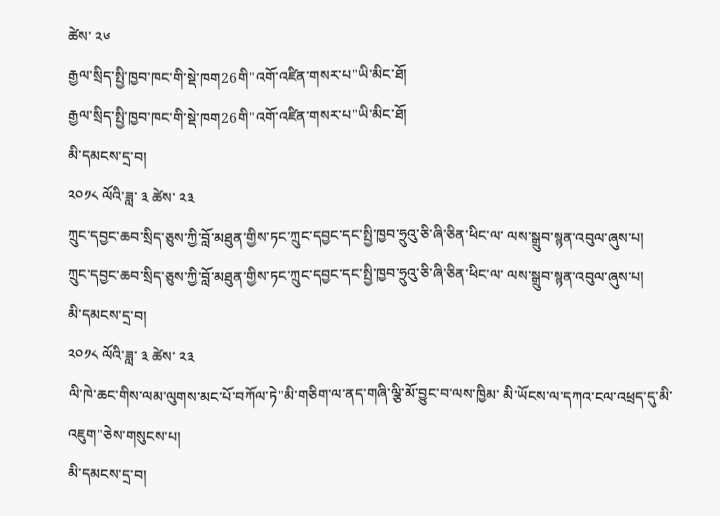ཚེས་ ༢༦
རྒྱལ་སྲིད་སྤྱི་ཁྱབ་ཁང་གི་སྡེ་ཁག26གི"འགོ་འཛིན་གསར་པ"ཡི་མིང་ཐོ།
རྒྱལ་སྲིད་སྤྱི་ཁྱབ་ཁང་གི་སྡེ་ཁག26གི"འགོ་འཛིན་གསར་པ"ཡི་མིང་ཐོ།
མི་དམངས་དྲ་བ།
༢༠༡༨ ལོའི་ཟླ་ ༣ ཚེས་ ༢༣
ཀྲུང་དབྱང་ཆབ་སྲིད་ཅུས་ཀྱི་བློ་མཐུན་གྱིས་ཏང་ཀྲུང་དབྱང་དང་སྤྱི་ཁྱབ་ཧྲུའུ་ཅི་ཞི་ཅིན་ཕིང་ལ་ ལས་སྒྲུབ་སྙན་འབུལ་ཞུས་པ།
ཀྲུང་དབྱང་ཆབ་སྲིད་ཅུས་ཀྱི་བློ་མཐུན་གྱིས་ཏང་ཀྲུང་དབྱང་དང་སྤྱི་ཁྱབ་ཧྲུའུ་ཅི་ཞི་ཅིན་ཕིང་ལ་ ལས་སྒྲུབ་སྙན་འབུལ་ཞུས་པ།
མི་དམངས་དྲ་བ།
༢༠༡༨ ལོའི་ཟླ་ ༣ ཚེས་ ༢༣
ལི་ཁེ་ཆང་གིས་ལམ་ལུགས་མང་པོ་བཀོལ་ཏེ"མི་གཅིག་ལ་ནད་གཞི་ལྕི་མོ་བྱུང་བ་ལས་ཁྱིམ་ མི་ཡོངས་ལ་དཀའ་ངལ་འཕྲད་དུ་མི་འཇུག"ཅེས་གསུངས་པ།
མི་དམངས་དྲ་བ།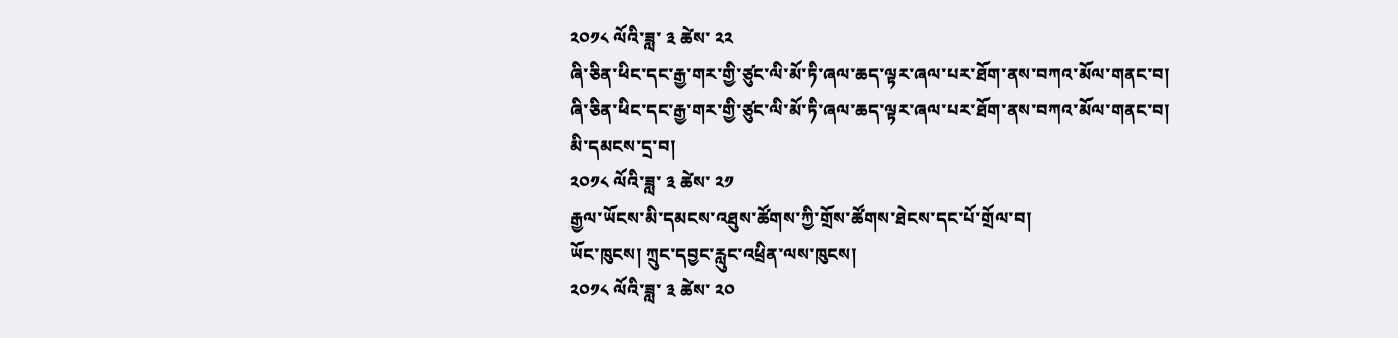༢༠༡༨ ལོའི་ཟླ་ ༣ ཚེས་ ༢༢
ཞི་ཅིན་ཕིང་དང་རྒྱ་གར་གྱི་ཙུང་ལི་མོ་ཏི་ཞལ་ཆད་ལྟར་ཞལ་པར་ཐོག་ནས་བཀའ་མོལ་གནང་བ།
ཞི་ཅིན་ཕིང་དང་རྒྱ་གར་གྱི་ཙུང་ལི་མོ་ཏི་ཞལ་ཆད་ལྟར་ཞལ་པར་ཐོག་ནས་བཀའ་མོལ་གནང་བ།
མི་དམངས་དྲ་བ།
༢༠༡༨ ལོའི་ཟླ་ ༣ ཚེས་ ༢༡
རྒྱལ་ཡོངས་མི་དམངས་འཐུས་ཚོགས་ཀྱི་གྲོས་ཚོགས་ཐེངས་དང་པོ་གྲོལ་བ།
ཡོང་ཁུངས། ཀྲུང་དབྱང་རླུང་འཕྲིན་ལས་ཁུངས།
༢༠༡༨ ལོའི་ཟླ་ ༣ ཚེས་ ༢༠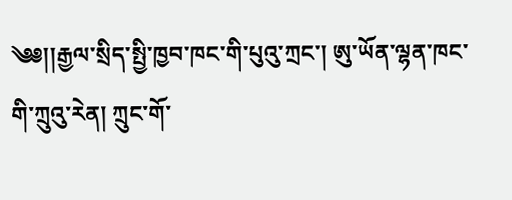༄༅།།རྒྱལ་སྲིད་སྤྱི་ཁྱབ་ཁང་གི་པུའུ་ཀྲང་། ཨུ་ཡོན་ལྷན་ཁང་གི་ཀྲུའུ་རེན། ཀྲུང་གོ་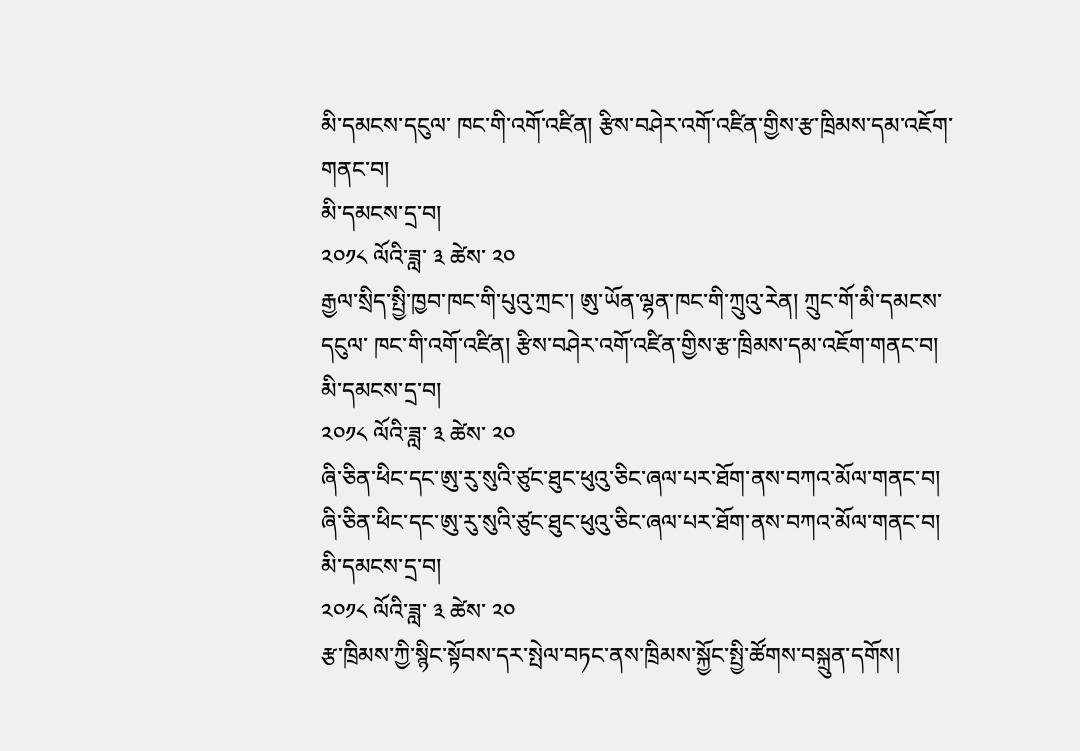མི་དམངས་དངུལ་ ཁང་གི་འགོ་འཛིན། རྩིས་བཤེར་འགོ་འཛིན་གྱིས་རྩ་ཁྲིམས་དམ་འཇོག་གནང་བ།
མི་དམངས་དྲ་བ།
༢༠༡༨ ལོའི་ཟླ་ ༣ ཚེས་ ༢༠
རྒྱལ་སྲིད་སྤྱི་ཁྱབ་ཁང་གི་པུའུ་ཀྲང་། ཨུ་ཡོན་ལྷན་ཁང་གི་ཀྲུའུ་རེན། ཀྲུང་གོ་མི་དམངས་དངུལ་ ཁང་གི་འགོ་འཛིན། རྩིས་བཤེར་འགོ་འཛིན་གྱིས་རྩ་ཁྲིམས་དམ་འཇོག་གནང་བ།
མི་དམངས་དྲ་བ།
༢༠༡༨ ལོའི་ཟླ་ ༣ ཚེས་ ༢༠
ཞི་ཅིན་ཕིང་དང་ཨུ་རུ་སུའི་ཙུང་ཐུང་ཕུའུ་ཅིང་ཞལ་པར་ཐོག་ནས་བཀའ་མོལ་གནང་བ།
ཞི་ཅིན་ཕིང་དང་ཨུ་རུ་སུའི་ཙུང་ཐུང་ཕུའུ་ཅིང་ཞལ་པར་ཐོག་ནས་བཀའ་མོལ་གནང་བ།
མི་དམངས་དྲ་བ།
༢༠༡༨ ལོའི་ཟླ་ ༣ ཚེས་ ༢༠
རྩ་ཁྲིམས་ཀྱི་སྙིང་སྟོབས་དར་སྤེལ་བཏང་ནས་ཁྲིམས་སྐྱོང་སྤྱི་ཚོགས་བསྐྲུན་དགོས།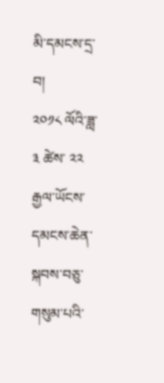མི་དམངས་དྲ་བ།
༢༠༡༨ ལོའི་ཟླ་ ༣ ཚེས་ ༢༢
རྒྱལ་ཡོངས་དམངས་ཆེན་སྐབས་བཅུ་གསུམ་པའི་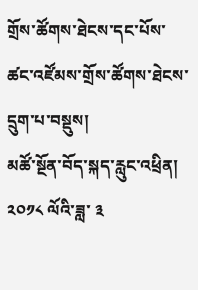གྲོས་ཚོགས་ཐེངས་དང་པོས་ཚང་འཛོམས་གྲོས་ཚོགས་ཐེངས་དྲུག་པ་བསྡུས།
མཚོ་སྔོན་བོད་སྐད་རླུང་འཕྲིན།
༢༠༡༨ ལོའི་ཟླ་ ༣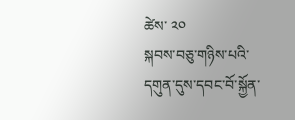ཚེས་ ༢༠
སྐབས་བཅུ་གཉིས་པའི་དགུན་དུས་དབང་བོ་སྐྱོན་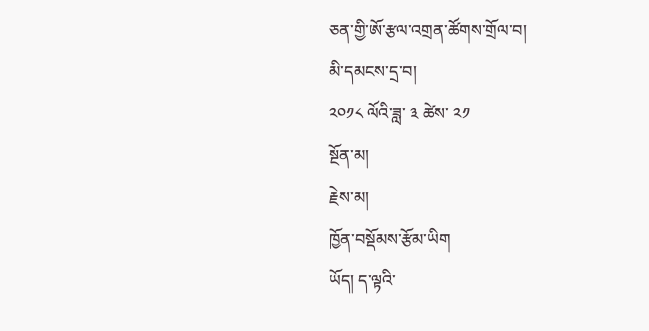ཅན་གྱི་ཨོ་རྩལ་འགྲན་ཚོགས་གྲོལ་བ།
མི་དམངས་དྲ་བ།
༢༠༡༨ ལོའི་ཟླ་ ༣ ཚེས་ ༢༡
སྔོན་མ།
རྗེས་མ།
ཁྱོན་བསྡོམས་རྩོམ་ཡིག
ཡོད། ད་ལྟའི་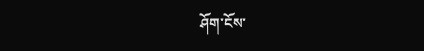ཤོག་ངོས་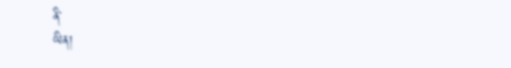ནི་
ཡིན།